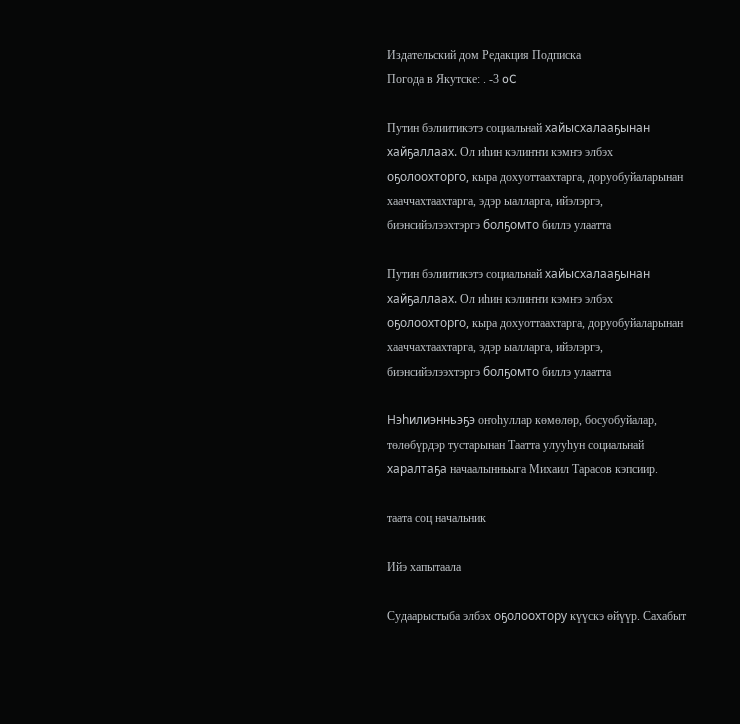Издательский дом Редакция Подписка
Погода в Якутске: . -3 oC

Путин бэлиитикэтэ социальнай хайысхалааҕынан хайҕаллаах. Ол иһин кэлиҥҥи кэмҥэ элбэх оҕолоохторго, кыра дохуоттаахтарга, доруобуйаларынан хааччахтаахтарга, эдэр ыалларга, ийэлэргэ, биэнсийэлээхтэргэ болҕомто биллэ улаатта

Путин бэлиитикэтэ социальнай хайысхалааҕынан хайҕаллаах. Ол иһин кэлиҥҥи кэмҥэ элбэх оҕолоохторго, кыра дохуоттаахтарга, доруобуйаларынан хааччахтаахтарга, эдэр ыалларга, ийэлэргэ, биэнсийэлээхтэргэ болҕомто биллэ улаатта

Нэһилиэнньэҕэ оҥоһуллар көмөлөр, босуобуйалар, төлөбүрдэр тустарынан Таатта улууһун социальнай харалтаҕа начаалынньыга Михаил Тарасов кэпсиир.

таата соц начальник

Ийэ хапытаала

Судаарыстыба элбэх оҕолоохтору күүскэ өйүүр. Сахабыт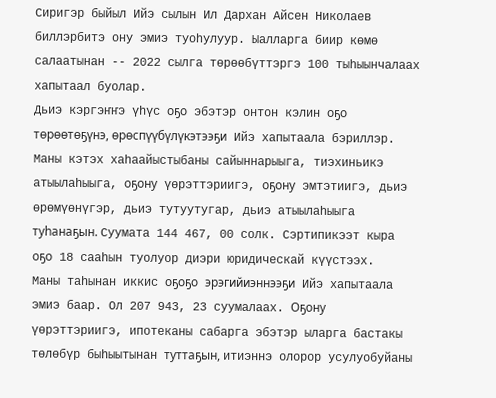Сиригэр быйыл Ийэ сылын Ил Дархан Айсен Николаев биллэрбитэ ону эмиэ туоһулуур. Ыалларга биир көмө салаатынан -- 2022 сылга төрөөбүттэргэ 100 тыһыынчалаах хапытаал буолар.
Дьиэ кэргэҥҥэ үһүс оҕо эбэтэр онтон кэлин оҕо төрөөтөҕүнэ, өрөспүүбүлүкэтээҕи Ийэ хапытаала бэриллэр. Маны кэтэх хаһаайыстыбаны сайыннарыыга, тиэхиньикэ атыылаһыыга, оҕону үөрэттэриигэ, оҕону эмтэтиигэ, дьиэ өрөмүөнүгэр, дьиэ тутуутугар, дьиэ атыылаһыыга туһанаҕын. Суумата 144 467, 00 солк. Сэртипикээт кыра оҕо 18 сааһын туолуор диэри юридическай күүстээх.
Маны таһынан иккис оҕоҕо эрэгийиэннээҕи Ийэ хапытаала эмиэ баар. Ол 207 943, 23 суумалаах. Оҕону үөрэттэриигэ, ипотеканы сабарга эбэтэр ыларга бастакы төлөбүр быһыытынан туттаҕын, итиэннэ олорор усулуобуйаны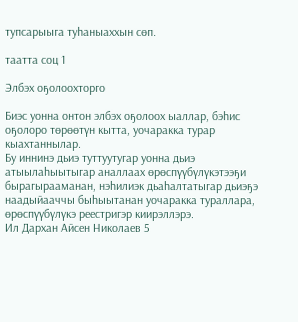тупсарыыга туһаныаххын сөп.

таатта соц 1

Элбэх оҕолоохторго

Биэс уонна онтон элбэх оҕолоох ыаллар, бэһис оҕолоро төрөөтүн кытта, уочаракка турар кыахтаннылар.
Бу иннинэ дьиэ туттуутугар уонна дьиэ атыылаһыытыгар аналлаах өрөспүүбүлүкэтээҕи бырагырааманан, нэһилиэк дьаһалтатыгар дьиэҕэ наадыйааччы быһыытанан уочаракка тураллара, өрөспүүбүлүкэ реестригэр киирэллэрэ.
Ил Дархан Айсен Николаев 5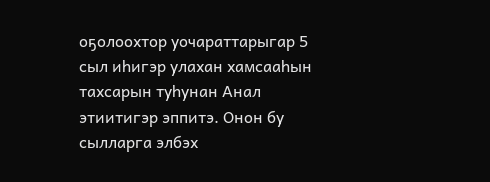оҕолоохтор уочараттарыгар 5 сыл иһигэр улахан хамсааһын тахсарын туһунан Анал этиитигэр эппитэ. Онон бу сылларга элбэх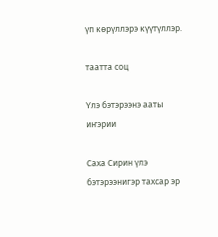үп көрүллэрэ күүтүллэр.

таатта соц

Үлэ бэтэрээнэ ааты иҥэрии

Саха Сирин үлэ бэтэрээнигэр тахсар эр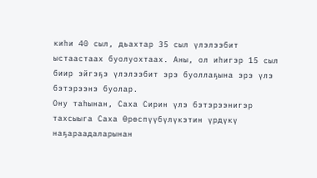киһи 40 сыл, дьахтар 35 сыл үлэлээбит ыстаастаах буолуохтаах. Аны, ол иһигэр 15 сыл биир эйгэҕэ үлэлээбит эрэ буоллаҕына эрэ үлэ бэтэрээнэ буолар.
Ону таһынан, Саха Сирин үлэ бэтэрээнигэр тахсыыга Саха Өрөспүүбүлүкэтин үрдүкү наҕараадаларынан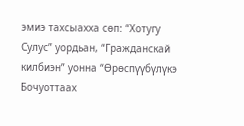эмиэ тахсыахха сөп: “Хотугу Сулус” уордьан, “Гражданскай килбиэн” уонна “Өрөспүүбүлүкэ Бочуоттаах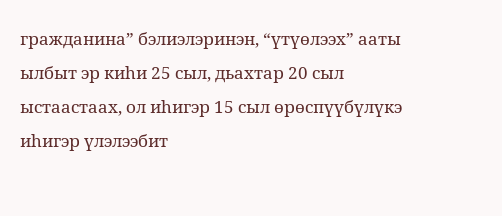гражданина” бэлиэлэринэн, “үтүөлээх” ааты ылбыт эр киһи 25 сыл, дьахтар 20 сыл ыстаастаах, ол иһигэр 15 сыл өрөспүүбүлүкэ иһигэр үлэлээбит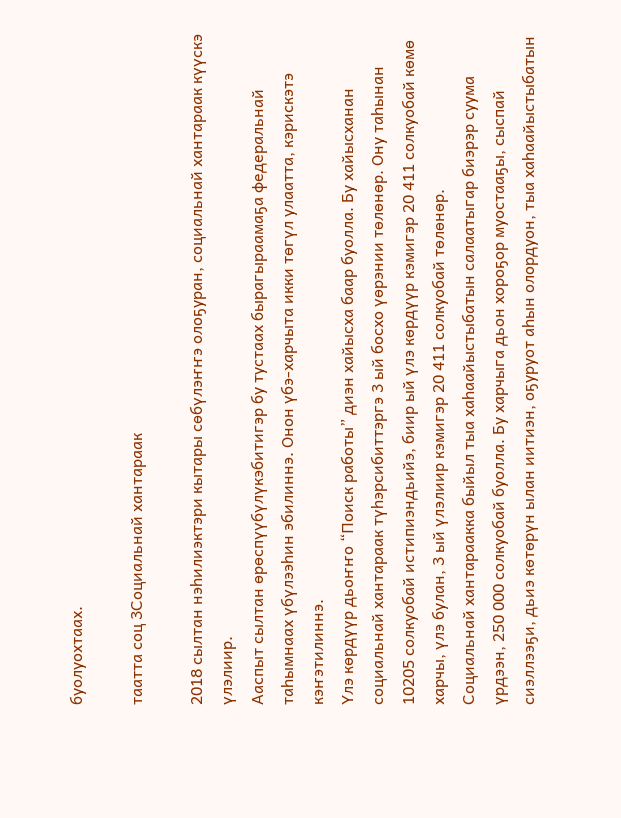буолуохтаах.

таатта соц 3Социальнай хантараак

2018 сылтан нэһилиэктэри кытары сөбүлэҥҥэ олоҕуран, социальнай хантараак күүскэ үлэлиир.
Ааспыт сылтан өрөспүүбүлүкэбитигэр бу тустаах бырагыраамаҕа федеральнай таһымнаах үбүлээһин эбилиннэ. Онон үбэ-харчыта икки төгүл улаатта, кэрискэтэ кэҥэтилиннэ.
Үлэ көрдүүр дьоҥҥо “Поиск работы” диэн хайысха баар буолла. Бу хайысханан социальнай хантараак түһэрсибиттэргэ 3 ый босхо үөрэнии төлөнөр. Ону таһынан 10205 солкуобай истипиэндьийэ, биир ый үлэ көрдүүр кэмигэр 20 411 солкуобай көмө харчы, үлэ булан, 3 ый үлэлиир кэмигэр 20 411 солкуобай төлөнөр.
Социальнай хантараакка быйыл тыа хаһаайыстыбатын салаатыгар биэрэр суума үрдээн, 250 000 солкуобай буолла. Бу харчыга дьон хороҕор муостааҕы, сыспай сиэллээҕи, дьиэ көтөрүн ылан иитиэн, оҕуруот аһын олордуон, тыа хаһаайыстыбатын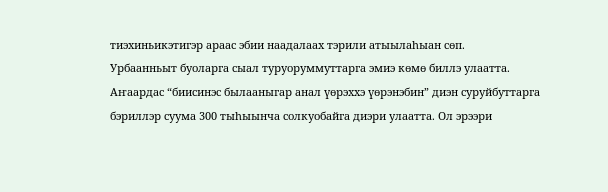тиэхиньикэтигэр араас эбии наадалаах тэрили атыылаһыан сөп.
Урбаанньыт буоларга сыал туруоруммуттарга эмиэ көмө биллэ улаатта. Аҥаардас “биисинэс былааныгар анал үөрэххэ үөрэнэбин” диэн суруйбуттарга бэриллэр суума 300 тыһыынча солкуобайга диэри улаатта. Ол эрээри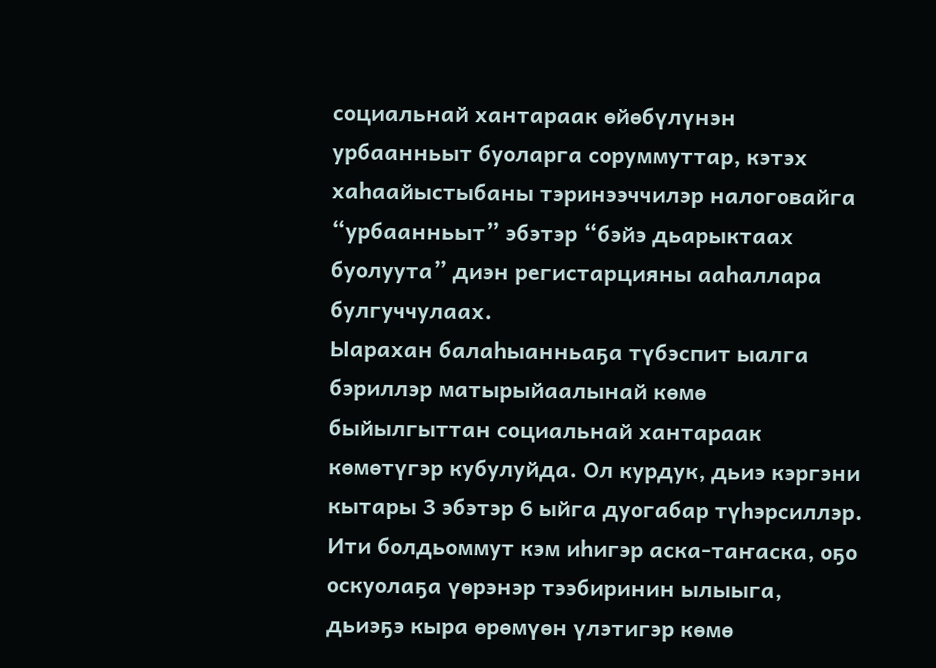социальнай хантараак өйөбүлүнэн урбаанньыт буоларга соруммуттар, кэтэх хаһаайыстыбаны тэринээччилэр налоговайга “урбаанньыт” эбэтэр “бэйэ дьарыктаах буолуута” диэн регистарцияны ааһаллара булгуччулаах.
Ыарахан балаһыанньаҕа түбэспит ыалга бэриллэр матырыйаалынай көмө быйылгыттан социальнай хантараак көмөтүгэр кубулуйда. Ол курдук, дьиэ кэргэни кытары 3 эбэтэр 6 ыйга дуогабар түһэрсиллэр. Ити болдьоммут кэм иһигэр аска-таҥаска, оҕо оскуолаҕа үөрэнэр тээбиринин ылыыга, дьиэҕэ кыра өрөмүөн үлэтигэр көмө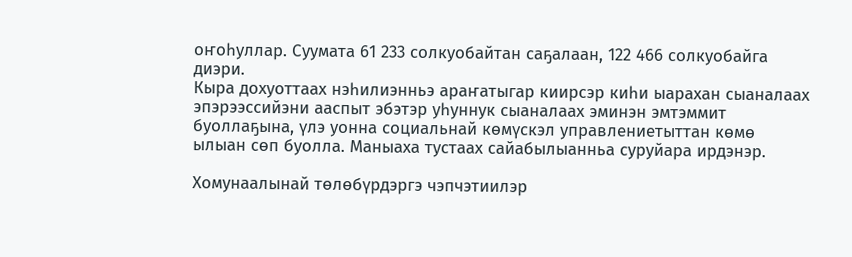оҥоһуллар. Суумата 61 233 солкуобайтан саҕалаан, 122 466 солкуобайга диэри.
Кыра дохуоттаах нэһилиэнньэ араҥатыгар киирсэр киһи ыарахан сыаналаах эпэрээссийэни ааспыт эбэтэр уһуннук сыаналаах эминэн эмтэммит буоллаҕына, үлэ уонна социальнай көмүскэл управлениетыттан көмө ылыан сөп буолла. Маныаха тустаах сайабылыанньа суруйара ирдэнэр.

Хомунаалынай төлөбүрдэргэ чэпчэтиилэр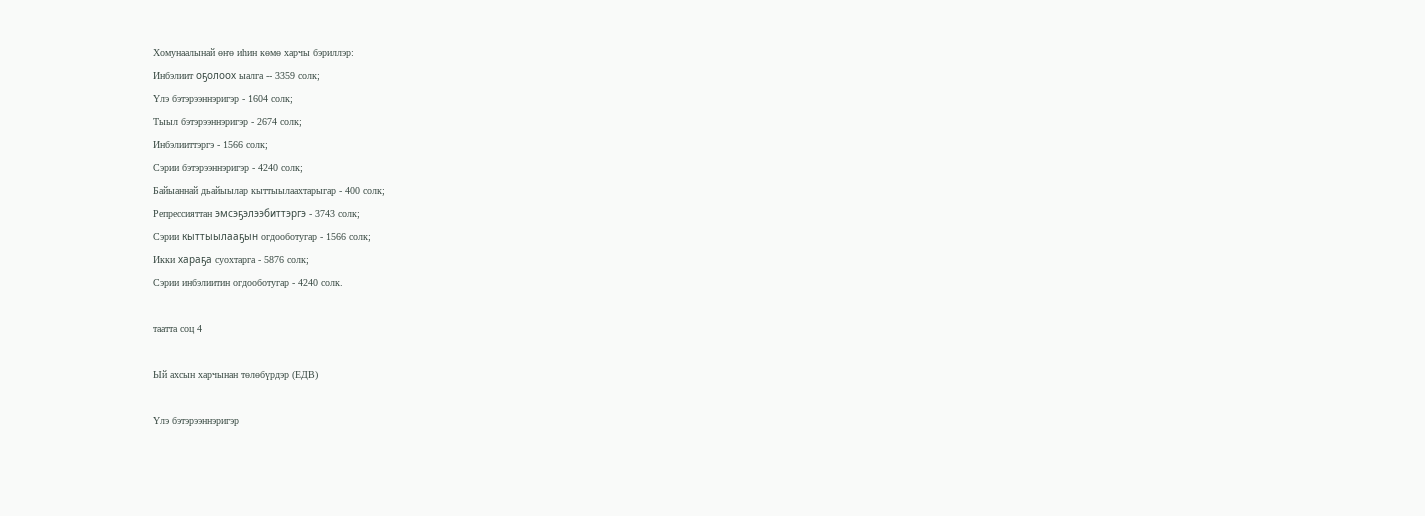Хомунаалынай өҥө иһин көмө харчы бэриллэр:
Инбэлиит оҕолоох ыалга -- 3359 солк;
Үлэ бэтэрээннэригэр - 1604 солк;
Тыыл бэтэрээннэригэр - 2674 солк;
Инбэлииттэргэ - 1566 солк;
Сэрии бэтэрээннэригэр - 4240 солк;
Байыаннай дьайыылар кыттыылаахтарыгар - 400 солк;
Репрессияттан эмсэҕэлээбиттэргэ - 3743 солк;
Сэрии кыттыылааҕын огдооботугар - 1566 солк;
Икки хараҕа суохтарга - 5876 солк;
Сэрии инбэлиитин огдооботугар - 4240 солк.

таатта соц 4

Ый ахсын харчынан төлөбүрдэр (ЕДВ)

Үлэ бэтэрээннэригэр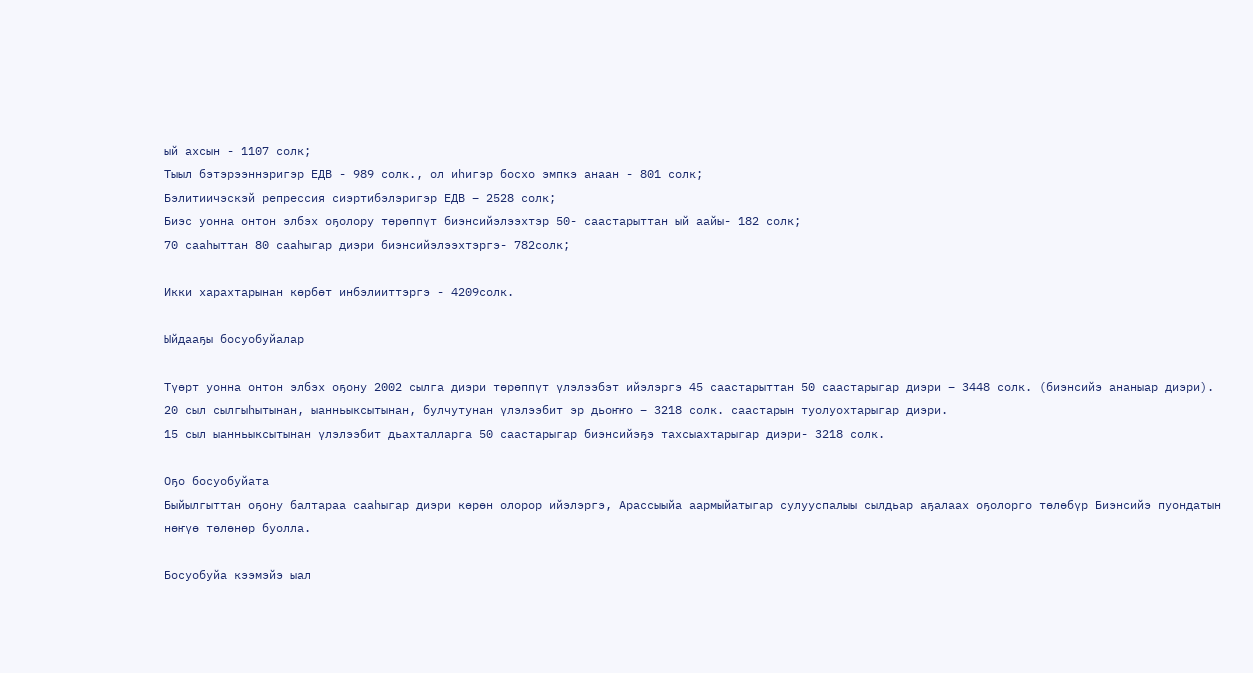ый ахсын - 1107 солк;
Тыыл бэтэрээннэригэр ЕДВ - 989 солк., ол иһигэр босхо эмпкэ анаан - 801 солк;
Бэлитиичэскэй репрессия сиэртибэлэригэр ЕДВ – 2528 солк;
Биэс уонна онтон элбэх оҕолору төрөппүт биэнсийэлээхтэр 50- саастарыттан ый аайы- 182 солк;
70 сааһыттан 80 сааһыгар диэри биэнсийэлээхтэргэ- 782солк;

Икки харахтарынан көрбөт инбэлииттэргэ - 4209солк.

Ыйдааҕы босуобуйалар

Түөрт уонна онтон элбэх оҕону 2002 сылга диэри төрөппүт үлэлээбэт ийэлэргэ 45 саастарыттан 50 саастарыгар диэри – 3448 солк. (биэнсийэ ананыар диэри).
20 сыл сылгыһытынан, ыанньыксытынан, булчутунан үлэлээбит эр дьоҥҥо – 3218 солк. саастарын туолуохтарыгар диэри.
15 сыл ыанньыксытынан үлэлээбит дьахталларга 50 саастарыгар биэнсийэҕэ тахсыахтарыгар диэри- 3218 солк.

Оҕо босуобуйата
Быйылгыттан оҕону балтараа сааһыгар диэри көрөн олорор ийэлэргэ, Арассыыйа аармыйатыгар сулууспалыы сылдьар аҕалаах оҕолорго төлөбүр Биэнсийэ пуондатын нөҥүө төлөнөр буолла.

Босуобуйа кээмэйэ ыал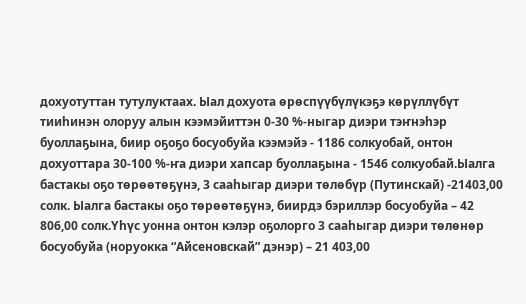дохуотуттан тутулуктаах. Ыал дохуота өрөспүүбүлүкэҕэ көрүллүбүт тииһинэн олоруу алын кээмэйиттэн 0-30 %-ныгар диэри тэҥнэһэр буоллаҕына, биир оҕоҕо босуобуйа кээмэйэ - 1186 солкуобай, онтон дохуоттара 30-100 %-ҥа диэри хапсар буоллаҕына - 1546 солкуобай.Ыалга бастакы оҕо төрөөтөҕүнэ, 3 сааһыгар диэри төлөбүр (Путинскай) -21403,00 солк. Ыалга бастакы оҕо төрөөтөҕүнэ, биирдэ бэриллэр босуобуйа – 42 806,00 солк.Үһүс уонна онтон кэлэр оҕолорго 3 сааһыгар диэри төлөнөр босуобуйа (норуокка “Айсеновскай” дэнэр) – 21 403,00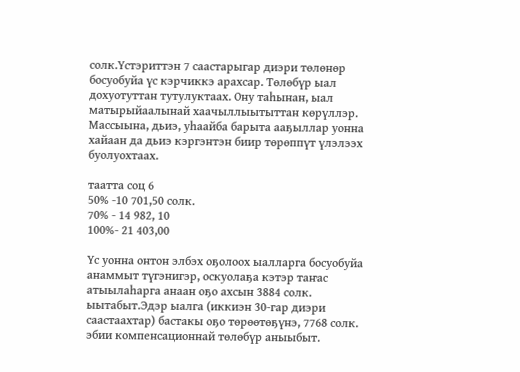солк.Үстэриттэн 7 саастарыгар диэри төлөнөр босуобуйа үс кэрчиккэ арахсар. Төлөбүр ыал  дохуотуттан тутулуктаах. Ону таһынан, ыал матырыйаалынай хаачыллыытыттан көрүллэр. Массыына, дьиэ, уһаайба барыта ааҕыллар уонна хайаан да дьиэ кэргэнтэн биир төрөппүт үлэлээх буолуохтаах.

таатта соц 6
50% -10 701,50 солк.
70% - 14 982, 10
100%- 21 403,00

Үс уонна онтон элбэх оҕолоох ыалларга босуобуйа анаммыт түгэнигэр, оскуолаҕа кэтэр таҥас атыылаһарга анаан оҕо ахсын 3884 солк. ыытабыт.Эдэр ыалга (иккиэн 30-гар диэри саастаахтар) бастакы оҕо төрөөтөҕүнэ, 7768 солк. эбии компенсационнай төлөбүр аныыбыт.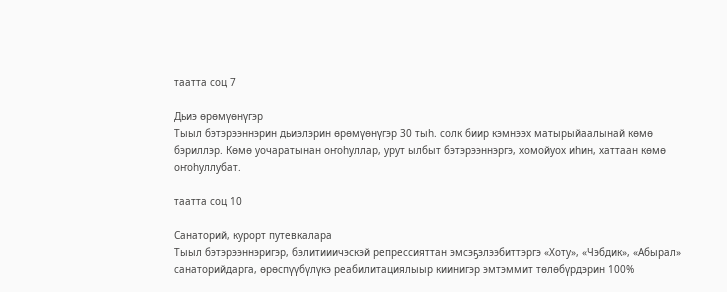таатта соц 7

Дьиэ өрөмүөнүгэр
Тыыл бэтэрээннэрин дьиэлэрин өрөмүөнүгэр 30 тыһ. солк биир кэмнээх матырыйаалынай көмө бэриллэр. Көмө уочаратынан оҥоһуллар, урут ылбыт бэтэрээннэргэ, хомойуох иһин, хаттаан көмө оҥоһуллубат.

таатта соц 10

Санаторий, курорт путевкалара
Тыыл бэтэрээннэригэр, бэлитииичэскэй репрессияттан эмсэҕэлээбиттэргэ «Хоту», «Чэбдик», «Абырал» санаторийдарга, өрөспүүбүлүкэ реабилитациялыыр киинигэр эмтэммит төлөбүрдэрин 100%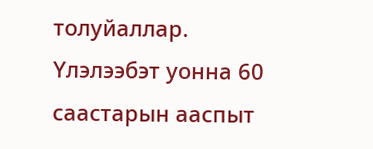толуйаллар.
Үлэлээбэт уонна 60 саастарын ааспыт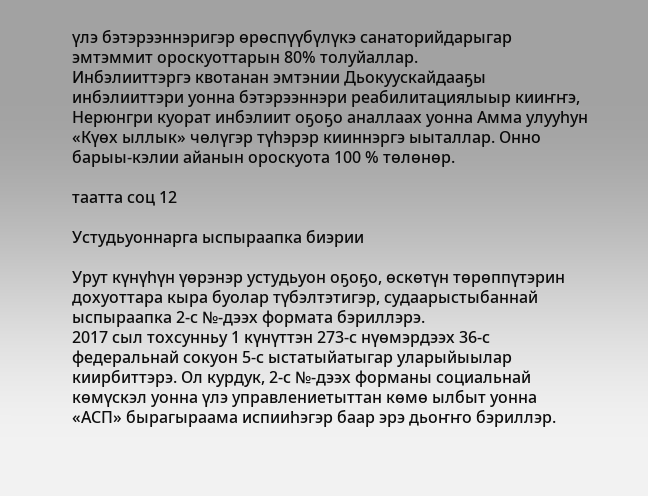үлэ бэтэрээннэригэр өрөспүүбүлүкэ санаторийдарыгар эмтэммит ороскуоттарын 80% толуйаллар.
Инбэлииттэргэ квотанан эмтэнии Дьокуускайдааҕы инбэлииттэри уонна бэтэрээннэри реабилитациялыыр кииҥҥэ, Нерюнгри куорат инбэлиит оҕоҕо аналлаах уонна Амма улууһун «Күөх ыллык» чөлүгэр түһэрэр кииннэргэ ыыталлар. Онно барыы-кэлии айанын ороскуота 100 % төлөнөр.

таатта соц 12

Устудьуоннарга ыспыраапка биэрии

Урут күнүһүн үөрэнэр устудьуон оҕоҕо, өскөтүн төрөппүтэрин дохуоттара кыра буолар түбэлтэтигэр, судаарыстыбаннай ыспыраапка 2-с №-дээх формата бэриллэрэ.
2017 сыл тохсунньу 1 күнүттэн 273-с нүөмэрдээх 36-с федеральнай сокуон 5-с ыстатыйатыгар уларыйыылар киирбиттэрэ. Ол курдук, 2-с №-дээх форманы социальнай көмүскэл уонна үлэ управлениетыттан көмө ылбыт уонна «АСП» бырагыраама испииһэгэр баар эрэ дьоҥҥо бэриллэр.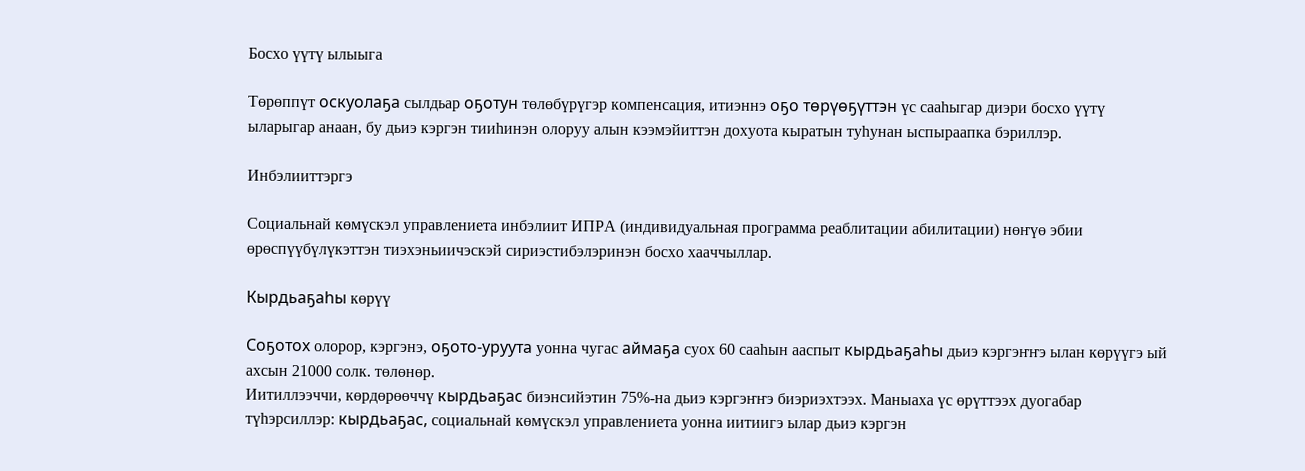Босхо үүтү ылыыга

Төрөппүт оскуолаҕа сылдьар оҕотун төлөбүрүгэр компенсация, итиэннэ оҕо төрүөҕүттэн үс сааһыгар диэри босхо үүтү ыларыгар анаан, бу дьиэ кэргэн тииһинэн олоруу алын кээмэйиттэн дохуота кыратын туһунан ыспыраапка бэриллэр.

Инбэлииттэргэ

Социальнай көмүскэл управлениета инбэлиит ИПРА (индивидуальная программа реаблитации абилитации) нөҥүө эбии өрөспүүбүлүкэттэн тиэхэньиичэскэй сириэстибэлэринэн босхо хааччыллар.

Кырдьаҕаһы көрүү

Соҕотох олорор, кэргэнэ, оҕото-уруута уонна чугас аймаҕа суох 60 сааһын ааспыт кырдьаҕаһы дьиэ кэргэҥҥэ ылан көрүүгэ ый ахсын 21000 солк. төлөнөр.
Иитиллээччи, көрдөрөөччү кырдьаҕас биэнсийэтин 75%-на дьиэ кэргэҥҥэ биэриэхтээх. Маныаха үс өрүттээх дуогабар түһэрсиллэр: кырдьаҕас, социальнай көмүскэл управлениета уонна иитиигэ ылар дьиэ кэргэн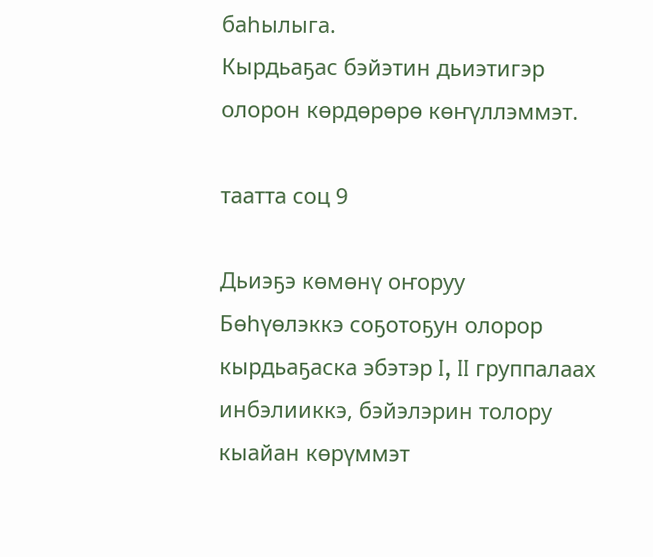баһылыга.
Кырдьаҕас бэйэтин дьиэтигэр олорон көрдөрөрө көҥүллэммэт.

таатта соц 9

Дьиэҕэ көмөнү оҥоруу
Бөһүөлэккэ соҕотоҕун олорор кырдьаҕаска эбэтэр I, II группалаах инбэлииккэ, бэйэлэрин толору кыайан көрүммэт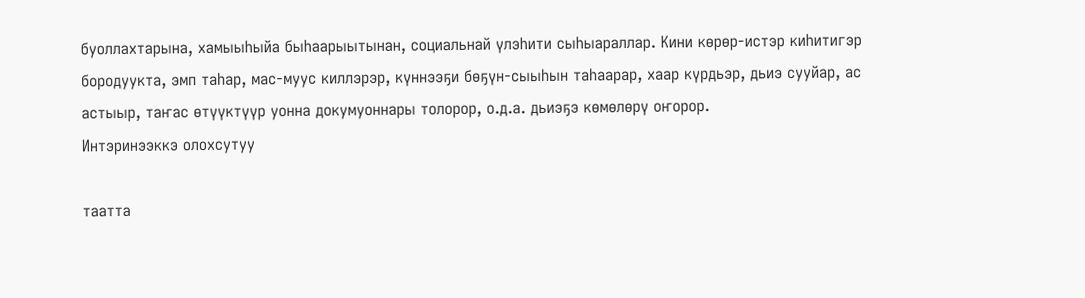буоллахтарына, хамыыһыйа быһаарыытынан, социальнай үлэһити сыһыараллар. Кини көрөр-истэр киһитигэр бородуукта, эмп таһар, мас-муус киллэрэр, күннээҕи бөҕүн-сыыһын таһаарар, хаар күрдьэр, дьиэ сууйар, ас астыыр, таҥас өтүүктүүр уонна докумуоннары толорор, о.д.а. дьиэҕэ көмөлөрү оҥорор.
Интэринээккэ олохсутуу

таатта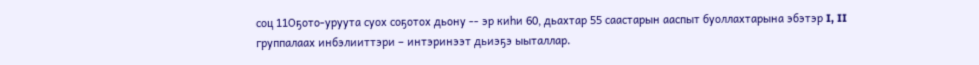соц 11Оҕото-уруута суох соҕотох дьону -- эр киһи 60, дьахтар 55 саастарын ааспыт буоллахтарына эбэтэр I, II группалаах инбэлииттэри – интэринээт дьиэҕэ ыыталлар.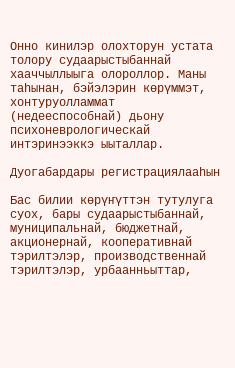Онно кинилэр олохторун устата толору судаарыстыбаннай хааччыллыыга олороллор. Маны таһынан, бэйэлэрин көрүммэт, хонтуруолламмат (недееспособнай) дьону психоневрологическай интэринээккэ ыыталлар.

Дуогабардары регистрациялааһын

Бас билии көрүҥүттэн тутулуга суох, бары судаарыстыбаннай, муниципальнай, бюджетнай, акционернай, кооперативнай тэрилтэлэр, производственнай тэрилтэлэр, урбаанньыттар,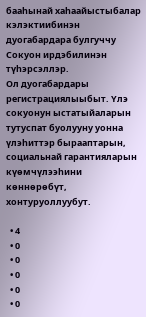бааһынай хаһаайыстыбалар кэлэктиибинэн дуогабардара булгуччу Сокуон ирдэбилинэн түһэрсэллэр.
Ол дуогабардары регистрациялыыбыт. Үлэ сокуонун ыстатыйаларын тутуспат буолууну уонна үлэһиттэр бырааптарын, социальнай гарантияларын күөмчүлээһини көннөрөбүт, хонтуруоллуубут.

  • 4
  • 0
  • 0
  • 0
  • 0
  • 0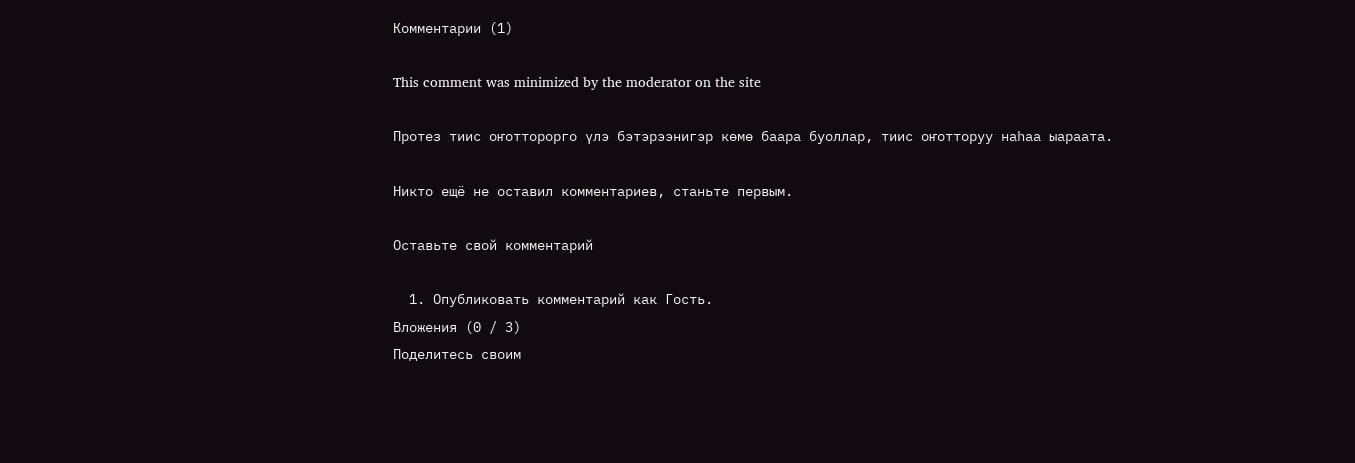Комментарии (1)

This comment was minimized by the moderator on the site

Протез тиис оҥотторорго үлэ бэтэрээнигэр көмө баара буоллар, тиис оҥотторуу наһаа ыараата.

Никто ещё не оставил комментариев, станьте первым.

Оставьте свой комментарий

  1. Опубликовать комментарий как Гость.
Вложения (0 / 3)
Поделитесь своим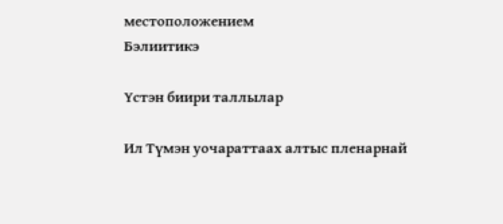местоположением
Бэлиитикэ

Үстэн биири таллылар

Ил Түмэн уочараттаах алтыс пленарнай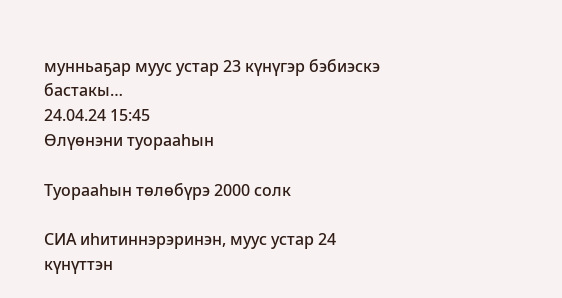мунньаҕар муус устар 23 күнүгэр бэбиэскэ бастакы…
24.04.24 15:45
Өлүөнэни туорааһын

Туорааһын төлөбүрэ 2000 солк

СИА иһитиннэрэринэн, муус устар 24 күнүттэн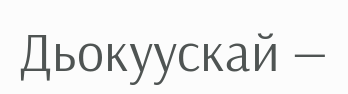Дьокуускай —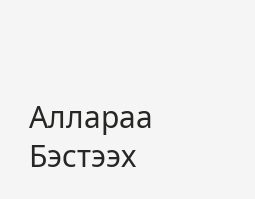Аллараа Бэстээх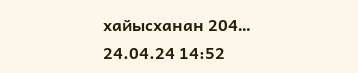хайысханан 204…
24.04.24 14:52